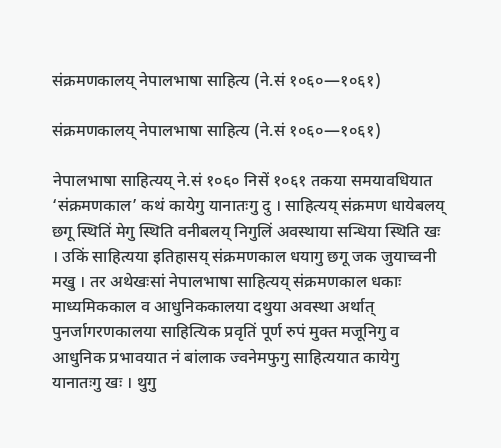संक्रमणकालय् नेपालभाषा साहित्य (ने.सं १०६०—१०६१)

संक्रमणकालय् नेपालभाषा साहित्य (ने.सं १०६०—१०६१)

नेपालभाषा साहित्यय् ने.सं १०६० निसें १०६१ तकया समयावधियात ‘संक्रमणकाल’ कथं कायेगु यानातःगु दु । साहित्यय् संक्रमण धायेबलय् छगू स्थितिं मेगु स्थिति वनीबलय् निगुलिं अवस्थाया सन्धिया स्थिति खः । उकिं साहित्यया इतिहासय् संक्रमणकाल धयागु छगू जक जुयाच्वनी मखु । तर अथेखःसां नेपालभाषा साहित्यय् संक्रमणकाल धकाः माध्यमिककाल व आधुनिककालया दथुया अवस्था अर्थात् पुनर्जागरणकालया साहित्यिक प्रवृतिं पूर्ण रुपं मुक्त मजूनिगु व आधुनिक प्रभावयात नं बांलाक ज्वनेमफुगु साहित्ययात कायेगु यानातःगु खः । थुगु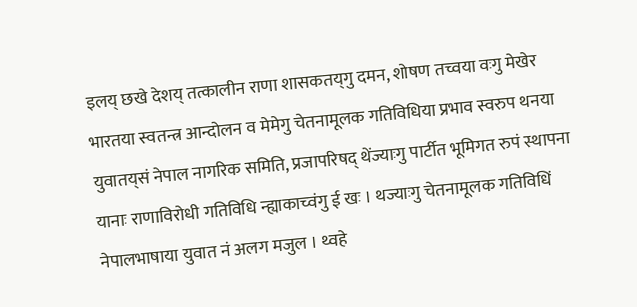इलय् छखे देशय् तत्कालीन राणा शासकतय्‌गु दमन, शोषण तच्वया वःगु मेखेर भारतया स्वतन्त्र आन्दोलन व मेमेगु चेतनामूलक गतिविधिया प्रभाव स्वरुप थनया युवातय्‌सं नेपाल नागरिक समिति, प्रजापरिषद् थेंज्याःगु पार्टीत भूमिगत रुपं स्थापना यानाः राणाविरोधी गतिविधि न्ह्याकाच्वंगु ई खः । थज्याःगु चेतनामूलक गतिविधिं नेपालभाषाया युवात नं अलग मजुल । थ्वहे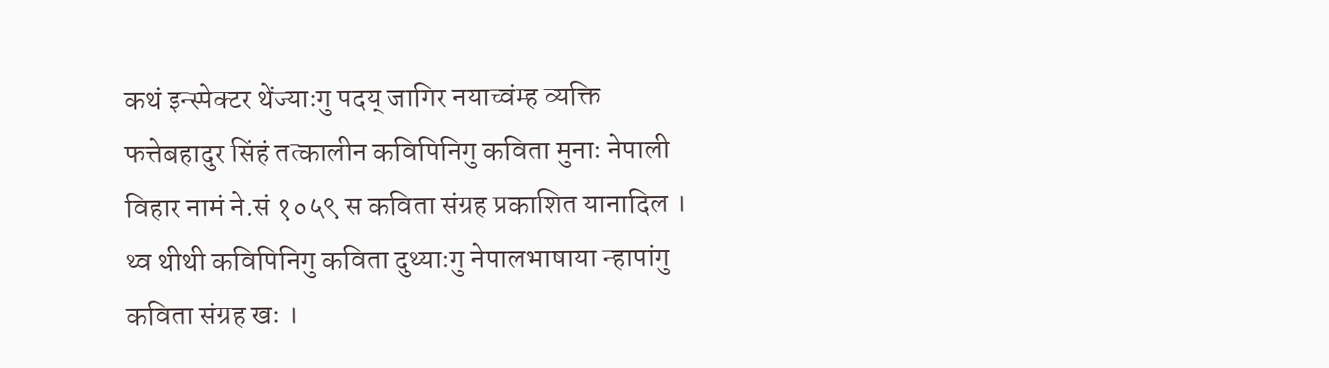कथं इन्स्पेक्टर थेंज्याःगु पदय् जागिर नयाच्वंम्ह व्यक्ति फत्तेबहादुर सिंहं तत्कालीन कविपिनिगु कविता मुनाः नेपाली विहार नामं ने.सं १०५९ स कविता संग्रह प्रकाशित यानादिल । थ्व थीथी कविपिनिगु कविता दुथ्याःगु नेपालभाषाया न्हापांगु कविता संग्रह खः ।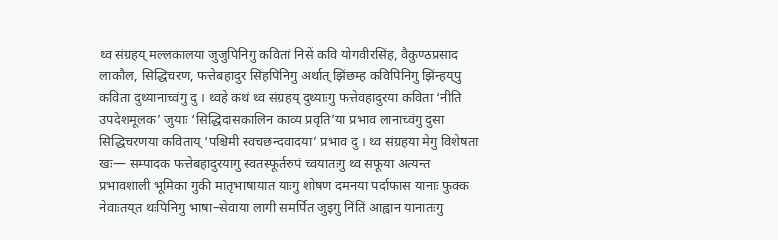थ्व संग्रहय् मल्लकालया जुजुपिनिगु कवितां निसें कवि योगवीरसिंह, वैकुण्ठप्रसाद लाकौल, सिद्धिचरण, फत्तेबहादुर सिंहपिनिगु अर्थात् झिंछम्ह कविपिनिगु झिंन्हय्‌पु कविता दुथ्यानाच्वंगु दु । थ्वहे कथं थ्व संग्रहय् दुथ्याःगु फत्तेवहादुरया कविता ‘नीति उपदेशमूलक’ जुयाः ‘सिद्धिदासकालिन काव्य प्रवृति’या प्रभाव लानाच्वंगु दुसा सिद्धिचरणया कविताय् ‘पश्चिमी स्वचछन्दवादया’ प्रभाव दु । थ्व संग्रहया मेगु विशेषता खः— सम्पादक फत्तेबहादुरयागु स्वतस्फूर्तरुपं च्वयातःगु थ्व सफूया अत्यन्त प्रभावशाली भूमिका गुकी मातृभाषायात याःगु शोषण दमनया पर्दाफास यानाः फुक्क नेवाःतय्‌त थःपिनिगु भाषा–सेवाया लागी समर्पित जुइगु निंतिं आह्वान यानातःगु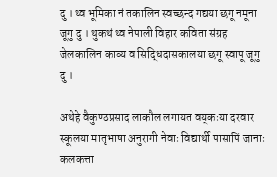दु । थ्व भूमिका नं तकालिन स्वच्छन्द गद्यया छगू नमूना जूगु दु । थुकथं थ्व नेपाली विहार कविता संग्रह जेलकालिन काव्य व सिद्धिदासकालया छगू स्वापू जूगु दु ।

अथेहे वैकुण्ठप्रसाद लाकौल लगायत वय्‌कःया दरवार स्कूलया मातृभाषा अनुरागी नेवाः विद्यार्थी पासापिं जानाः कलकत्ता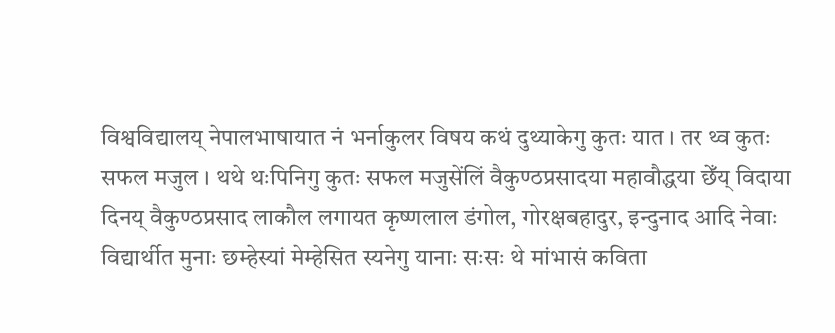विश्वविद्यालय् नेपालभाषायात नं भर्नाकुलर विषय कथं दुथ्याकेगु कुतः यात । तर थ्व कुतः सफल मजुल । थथे थःपिनिगु कुतः सफल मजुसेंलिं वैकुण्ठप्रसादया महावौद्धया छेँय् विदाया दिनय् वैकुण्ठप्रसाद लाकौल लगायत कृष्णलाल डंगोल, गोरक्षबहादुर, इन्दुनाद आदि नेवाः विद्यार्थीत मुनाः छम्हेस्यां मेम्हेसित स्यनेगु यानाः सःसः थे मांभासं कविता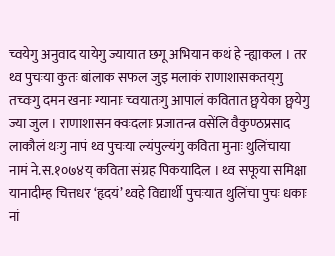च्वयेगु अनुवाद यायेगु ज्यायात छगू अभियान कथं हे न्ह्याकल । तर थ्व पुचःया कुतः बांलाक सफल जुइ मलाकं राणाशासकतय्‌गु तच्वःगु दमन खनाः ग्यानाः च्वयातःगु आपालं कवितात छ्वयेका छ्वयेगु ज्या जुल । राणाशासन क्वःदलाः प्रजातन्त्र वसेंलि वैकुण्ठप्रसाद लाकौलं थःगु नापं थ्व पुचःया ल्यंपुल्यंगु कविता मुनाः थुलिंचाया नामं ने.स.१०७४य् कविता संग्रह पिकयादिल । थ्व सफूया समिक्षा यानादीम्ह चित्तधर ‘हृदयं’ थ्वहे विद्यार्थी पुचःयात थुलिंचा पुचः धकाः नां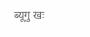ब्यूगु खः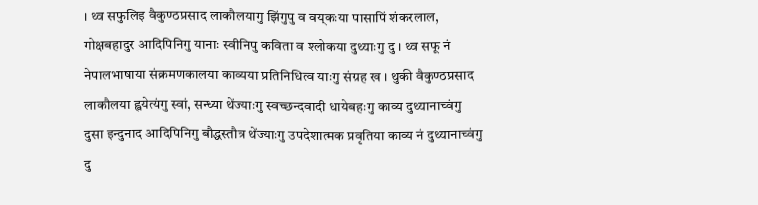। थ्व सफुलिइ वैकुण्ठप्रसाद लाकौलयागु झिंगुपु व वय्‌कःया पासापिं शंकरलाल, गोक्षबहादुर आदिपिनिगु यानाः स्वीनिपु कविता व श्लोकया दुथ्याःगु दु । थ्व सफू नं नेपालभाषाया संक्रमणकालया काव्यया प्रतिनिधित्व याःगु संग्रह ख । थुकी वैकुण्ठप्रसाद लाकौलया ह्वयेत्यंगु स्वां, सन्ध्या थेंज्याःगु स्वच्छन्दवादी धायेबहःगु काव्य दुथ्यानाच्वंगु दुसा इन्दुनाद आदिपिनिगु बौद्धस्तौत्र थेंज्याःगु उपदेशात्मक प्रवृतिया काव्य नं दुथ्यानाच्वंगु दु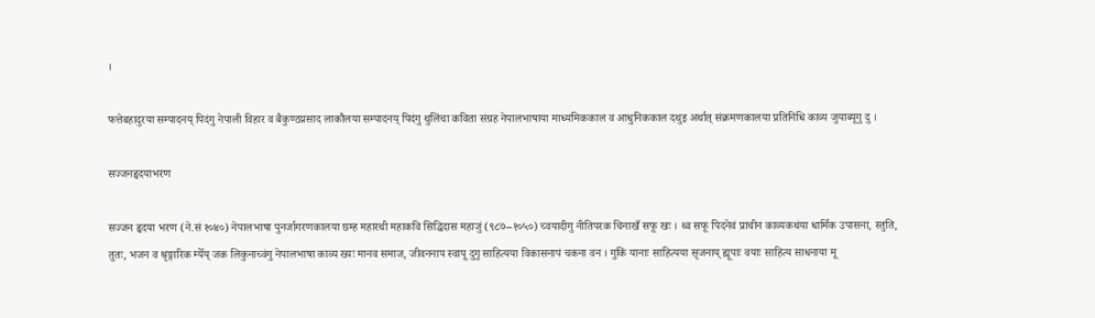।

फत्तेबहादुरया सम्पादनय् पिदंगु नेपाली विहार व बैकुण्ठप्रसाद लाकौलया सम्पादनय् पिदंगु थुलिंचा कविता संग्रह नेपालभाषाया माध्यमिककाल व आधुनिककाल दथुइ अर्थात् संक्रमणकालया प्रतिनिधि काव्य जुयाब्यूगु दु ।

सज्जनहृदयाभरण

सज्जन हृदया भरण (ने.सं १०४०) नेपालभाषा पुनर्जागरणकालया छम्ह महारथी महाकवि सिद्धिदास महाजुं (९८७–१०५०) च्वयादीगु नीतिपरक चिनाखँ सफू खः । थ्व सफू पिदनेवं प्राचीन काव्यकथंया धार्मिक उपासना, स्तुति, तुतः, भजन व श्रृङ्गारिक म्येँय् जक लिकुनाच्वंगु नेपालभाषा काव्य ख्यः मानव समाज, जीवननाप स्वापू दुगु साहित्यया विकासनापं चकना वन । गुकिं यानाः साहित्यया सृजनाय् ह्यूपाः वयाः साहित्य साधनाया मू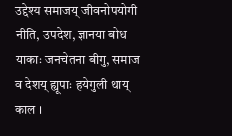उद्देश्य समाजय् जीवनोपयोगी नीति, उपदेश, ज्ञानया बोध याकाः जनचेतना बीगु, समाज व देशय् ह्यूपाः हयेगुली थाय् काल ।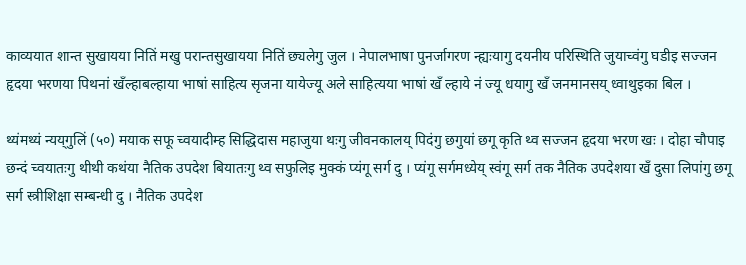काव्ययात शान्त सुखायया नितिं मखु परान्तसुखायया नितिं छ्यलेगु जुल । नेपालभाषा पुनर्जागरण न्ह्यःयागु दयनीय परिस्थिति जुयाच्वंगु घडीइ सज्जन हृदया भरणया पिथनां खँल्हाबल्हाया भाषां साहित्य सृजना यायेज्यू अले साहित्यया भाषां खँ ल्हाये नं ज्यू धयागु खँ जनमानसय् ध्वाथुइका बिल ।

थ्यंमथ्यं न्यय्‌गुलिं (५०) मयाक सफू च्वयादीम्ह सिद्धिदास महाजुया थःगु जीवनकालय् पिदंगु छगुयां छगू कृति थ्व सज्जन हृदया भरण खः । दोहा चौपाइ छन्दं च्वयातःगु थीथी कथंया नैतिक उपदेश बियातःगु थ्व सफुलिइ मुक्कं प्यंगू सर्ग दु । प्यंगू सर्गमध्येय् स्वंगू सर्ग तक नैतिक उपदेशया खँ दुसा लिपांगु छगू सर्ग स्त्रीशिक्षा सम्बन्धी दु । नैतिक उपदेश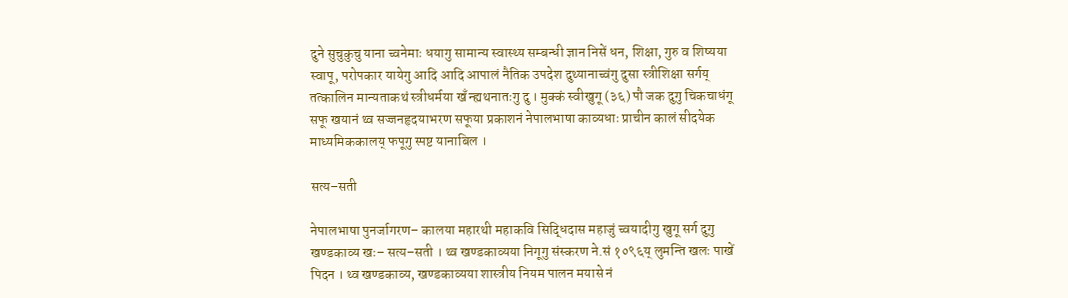दुने सुचुकुचु याना च्वनेमाः धयागु सामान्य स्वास्थ्य सम्बन्धी ज्ञान निसें धन, शिक्षा, गुरु व शिष्यया स्वापू, परोपकार यायेगु आदि आदि आपालं नैतिक उपदेश दुथ्यानाच्वंगु दुसा स्त्रीशिक्षा सर्गय् तत्कालिन मान्यताकथं स्त्रीधर्मया खँ न्ह्यथनातःगु दु । मुक्कं स्वीखुगू (३६) पौ जक दुगु चिकचाधंगू सफू खयानं थ्व सज्जनहृदयाभरण सफूया प्रकाशनं नेपालभाषा काव्यधाः प्राचीन कालं सीदयेक माध्यमिककालय् फपूगु स्पष्ट यानाबिल ।

सत्य–सती

नेपालभाषा पुनर्जागरण– कालया महारथी महाकवि सिद्धिदास महाजुं च्वयादीगु खुगू सर्ग दुगु खण्डकाव्य खः– सत्य–सती । थ्व खण्डकाव्यया निगूगु संस्करण ने.सं १०९६य् लुमन्ति खलः पाखें पिदन । थ्व खण्डकाव्य, खण्डकाव्यया शास्त्रीय नियम पालन मयासे नं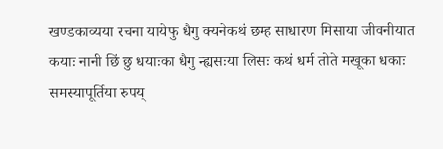खण्डकाव्यया रचना यायेफु धैगु क्यनेकथं छम्ह साधारण मिसाया जीवनीयात कयाः नानी छिं छु धयाःका धैगु न्ह्यसःया लिसः कथं धर्म तोते मखूका धकाः समस्यापूर्तिया रुपय्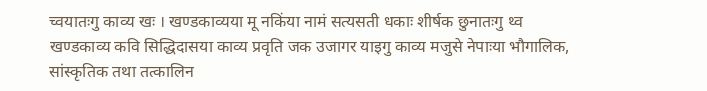च्वयातःगु काव्य खः । खण्डकाव्यया मू नकिंया नामं सत्यसती धकाः शीर्षक छुनातःगु थ्व खण्डकाव्य कवि सिद्धिदासया काव्य प्रवृति जक उजागर याइगु काव्य मजुसे नेपाःया भौगालिक, सांस्कृतिक तथा तत्कालिन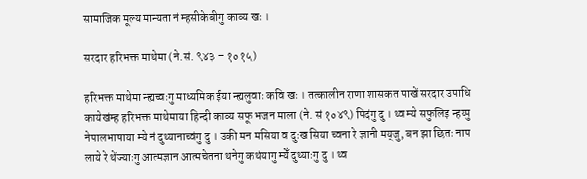सामाजिक मूल्य मान्यता नं म्हसीकेबीगु काव्य खः ।

सरदार हरिभक्त माथेमा (ने.सं. ९४३ – १०१५)

हरिभक्त माथेमा न्ह्यच्वःगु माध्यमिक ईया न्ह्यलुवाः कवि खः । तत्कालीन राणा शासकत पाखें सरदार उपाधि कायेखंम्ह हरिभक्त माथेमाया हिन्दी काव्य सफू भजन माला (ने. सं १०४९) पिदंगु दु । थ्व म्ये सफुलिइ न्हय्पु नेपालभाषाया म्ये नं दुथ्यानाच्वंगु दु । उकी मन मसिया व दुःख सिया च्वना रे ज्ञानी मय्‌जु, बन झा छितः नाप लाये रे थेंज्याःगु आत्मज्ञान आत्मचेतना थनेगु कथंयागु म्येँ दुथ्याःगु दु । थ्व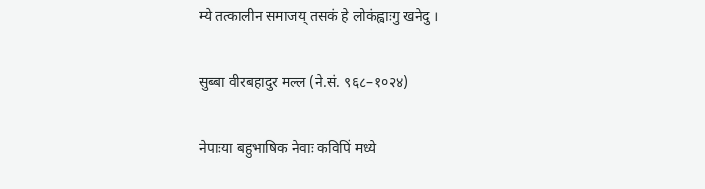म्ये तत्कालीन समाजय् तसकं हे लोकंह्वाःगु खनेदु ।

सुब्बा वीरबहादुर मल्ल (ने.सं. ९६८–१०२४)

नेपाःया बहुभाषिक नेवाः कविपिं मध्ये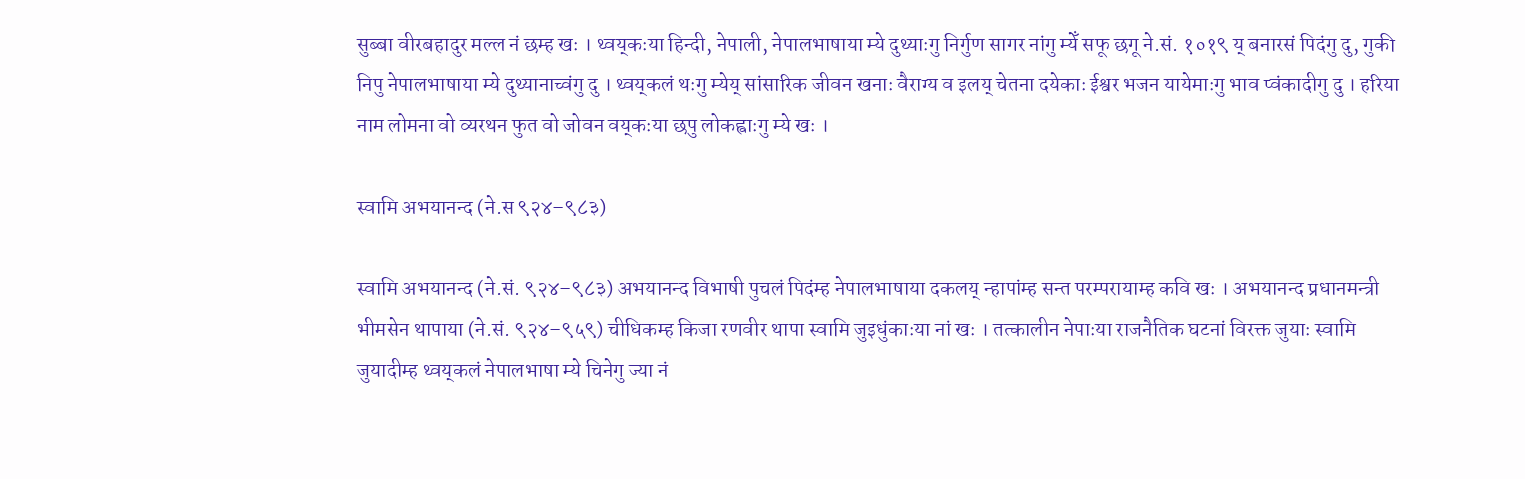सुब्बा वीरबहादुर मल्ल नं छम्ह खः । थ्वय्‌कःया हिन्दी, नेपाली, नेपालभाषाया म्ये दुथ्याःगु निर्गुण सागर नांगु म्येँ सफू छगू ने.सं. १०१९ य् बनारसं पिदंगु दु, गुकी निपु नेपालभाषाया म्ये दुथ्यानाच्वंगु दु । थ्वय्‌कलं थःगु म्येय् सांसारिक जीवन खनाः वैराग्य व इलय् चेतना दयेकाः ईश्वर भजन यायेमाःगु भाव प्वंकादीगु दु । हरिया नाम लोमना वो व्यरथन फुत वो जोवन वय्‌कःया छपु लोकह्वाःगु म्ये खः ।

स्वामि अभयानन्द (ने.स ९२४–९८३)

स्वामि अभयानन्द (ने.सं. ९२४–९८३) अभयानन्द विभाषी पुचलं पिदंम्ह नेपालभाषाया दकलय् न्हापांम्ह सन्त परम्परायाम्ह कवि खः । अभयानन्द प्रधानमन्त्री भीमसेन थापाया (ने.सं. ९२४–९५९) चीधिकम्ह किजा रणवीर थापा स्वामि जुइधुंकाःया नां खः । तत्कालीन नेपाःया राजनैतिक घटनां विरक्त जुयाः स्वामि जुयादीम्ह थ्वय्‌कलं नेपालभाषा म्ये चिनेगु ज्या नं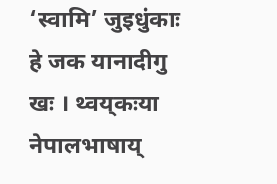‘स्वामि’ जुइधुंकाः हे जक यानादीगु खः । थ्वय्‌कःया नेपालभाषाय्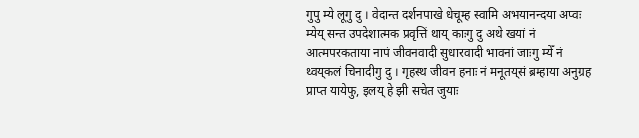गुपु म्ये लूगु दु । वेदान्त दर्शनपाखे धेचूम्ह स्वामि अभयानन्दया अप्वः म्येय् सन्त उपदेशात्मक प्रवृत्तिं थाय् काःगु दु अथे खयां नं आत्मपरकताया नापं जीवनवादी सुधारवादी भावनां जाःगु म्येँ नं थ्वय्‌कलं चिनादीगु दु । गृहस्थ जीवन हनाः नं मनूतय्‌सं ब्रम्हाया अनुग्रह प्राप्त यायेफु, इलय् हे झी सचेत जुयाः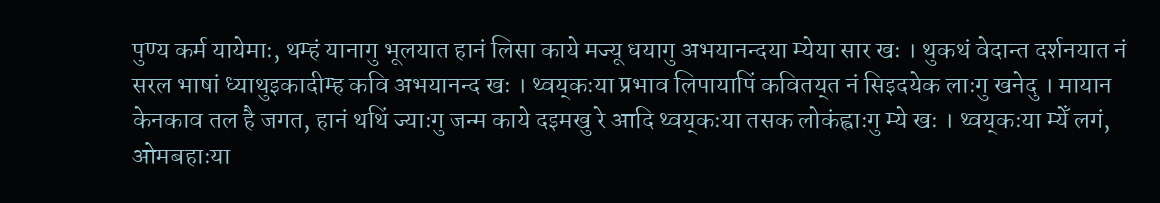पुण्य कर्म यायेमाः, थम्हं यानागु भूलयात हानं लिसा काये मज्यू धयागु अभयानन्दया म्येया सार खः । थुकथं वेदान्त दर्शनयात नं सरल भाषां ध्याथुइकादीम्ह कवि अभयानन्द खः । थ्वय्‌कःया प्रभाव लिपायापिं कवितय्‌त नं सिइदयेक लाःगु खनेदु । मायान केनकाव तल है जगत, हानं थथिं ज्याःगु जन्म काये दइमखु रे आदि थ्वय्‌कःया तसक लोकंह्वाःगु म्ये खः । थ्वय्‌कःया म्येँ लगं, ओमबहाःया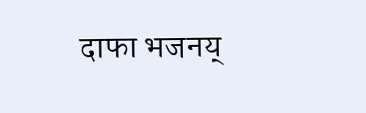दाफा भजनय्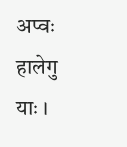अप्वः हालेगु याः ।